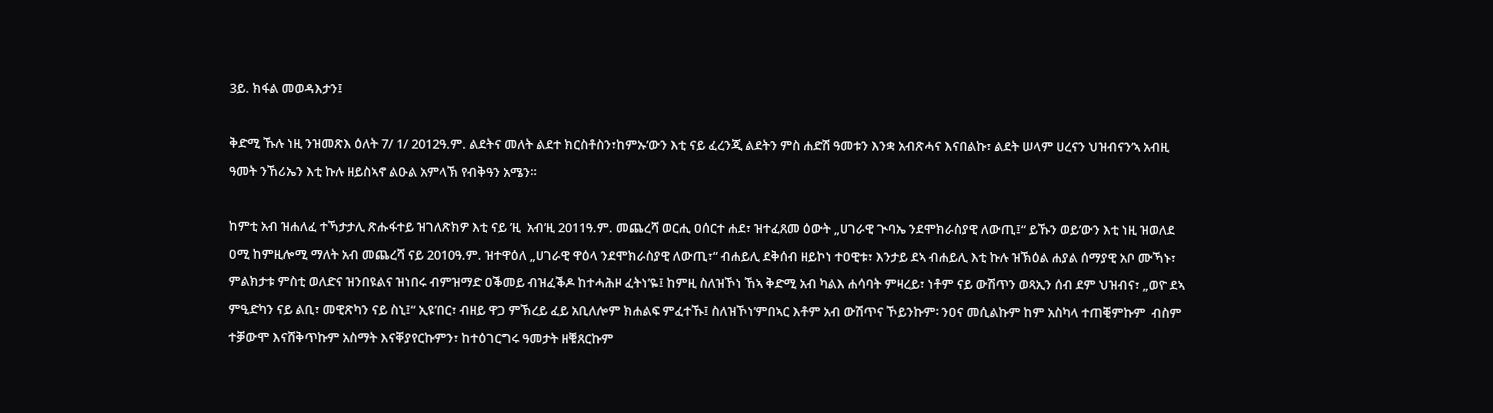3ይ. ክፋል መወዳእታን፤

ቅድሚ ኹሉ ነዚ ንዝመጽእ ዕለት 7/ 1/ 2012ዓ.ም. ልደትና መለት ልደተ ክርስቶስን፣ከምኡ’ውን እቲ ናይ ፈረንጂ ልደትን ምስ ሐድሽ ዓመቱን እንቋ አብጽሓና እናበልኩ፣ ልደት ሠላም ሀረናን ህዝብናን’ኣ አብዚ ዓመት ንኸሪኤን እቲ ኩሉ ዘይስኣኖ ልዑል አምላኽ የብቅዓን አሜን።

ከምቲ አብ ዝሐለፈ ተኻታታሊ ጽሑፋተይ ዝገለጽክዎ እቲ ናይ ’ዚ  አብ’ዚ 2011ዓ.ም. መጨረሻ ወርሒ ዐሰርተ ሐደ፣ ዝተፈጸመ ዕውት „ሀገራዊ ጒባኤ ንደሞክራስያዊ ለውጢ፤“ ይኹን ወይ’ውን እቲ ነዚ ዝወለደ ዐሚ ከምዚሎሚ ማለት አብ መጨረሻ ናይ 2010ዓ.ም. ዝተዋዕለ „ሀገራዊ ዋዕላ ንደሞክራስያዊ ለውጢ፣“ ብሐይሊ ደቅሰብ ዘይኮነ ተዐዊቱ፣ እንታይ ደኣ ብሐይሊ እቲ ኩሉ ዝኽዕል ሐያል ሰማያዊ አቦ ሙኻኑ፣ ምልክታቱ ምስቲ ወለድና ዝንበዩልና ዝነበሩ ብምዝማድ ዐቕመይ ብዝፈቕዶ ከተሓሕዞ ፈትነ’ዬ፤ ከምዚ ስለዝኾነ ኸኣ ቅድሚ አብ ካልእ ሐሳባት ምዛረይ፣ ነቶም ናይ ውሽጥን ወጻኢን ሰብ ደም ህዝብና፣ „ወዮ ደኣ ምዒድካን ናይ ልቢ፣ መዊጽካን ናይ ስኒ፤“ ኢዩ’በር፣ ብዘይ ዋጋ ምኽረይ ፈይ አቢለሎም ክሐልፍ ምፈተኹ፤ ስለዝኾነ’ምበኣር እቶም አብ ውሽጥና ኾይንኩም፡ ንዐና መሲልኩም ከም አስካላ ተጠቒምኩም  ብስም ተቓውሞ እናሸቅጥኩም አስማት እናቐያየርኩምን፣ ከተዕገርግሩ ዓመታት ዘቑጸርኩም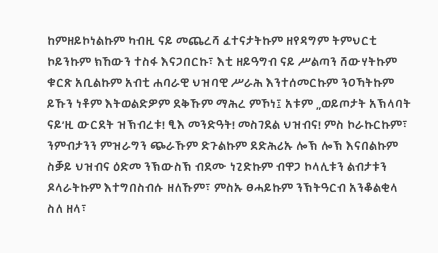ከምዘይኮነልኩም ካብዚ ናይ መጨረሻ ፈተናታትኩም ዘየዳግም ትምህርቲ ኮይንኩም ክኸውን ተስፋ እናጋበርኩ፣ እቲ ዘይዓግብ ናይ ሥልጣን ሸውሃትኩም ቁርጽ አቢልኩም አብቲ ሐባራዊ ህዝባዊ ሥራሕ እንተሰመርኩም ንዐኻትኩም ይኹን ነቶም እትወልድዎም ደቅኹም ማሕረ ምኾነ፤ አቱም „ወይጦታት አኽላባት ናይ’ዚ ውርደት ዝኽብረቱ! ፂእ መንድዓት! መስገደል ህዝብና! ምስ ኮራኩርኩም፣ ንምብታንን ምዝራግን ጭራኹም ድጉልኩም ደድሕሪኡ ሎኽ ሎኽ እናበልኩም ስቓይ ህዝብና ዕድመ ንኽውስኽ ብደሙ ነጊድኩም ብዋጋ ኮላሊቱን ልብታቱን  ዶላራትኩም እተግበስብሱ ዘለኹም፣ ምስኡ ፀሓይኩም ንኽትዓርብ አንቆልቂላ ስለ ዘላ፣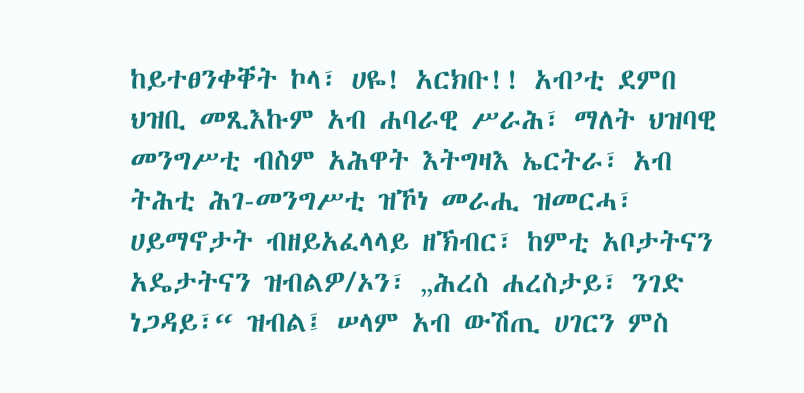ከይተፀንቀቐት ኮላ፣ ሀዬ! አርክቡ!! አብ’ቲ ደምበ ህዝቢ መጺእኩም አብ ሐባራዊ ሥራሕ፣ ማለት ህዝባዊ መንግሥቲ ብስም አሕዋት እትግዛእ ኤርትራ፣ አብ ትሕቲ ሕገ-መንግሥቲ ዝኾነ መራሒ ዝመርሓ፣ ሀይማኖታት ብዘይአፈላላይ ዘኽብር፣ ከምቲ አቦታትናን አዴታትናን ዝብልዎ/ኦን፣ „ሕረስ ሐረስታይ፣ ንገድ ነጋዳይ፣“ ዝብል፤ ሠላም አብ ውሽጢ ሀገርን ምስ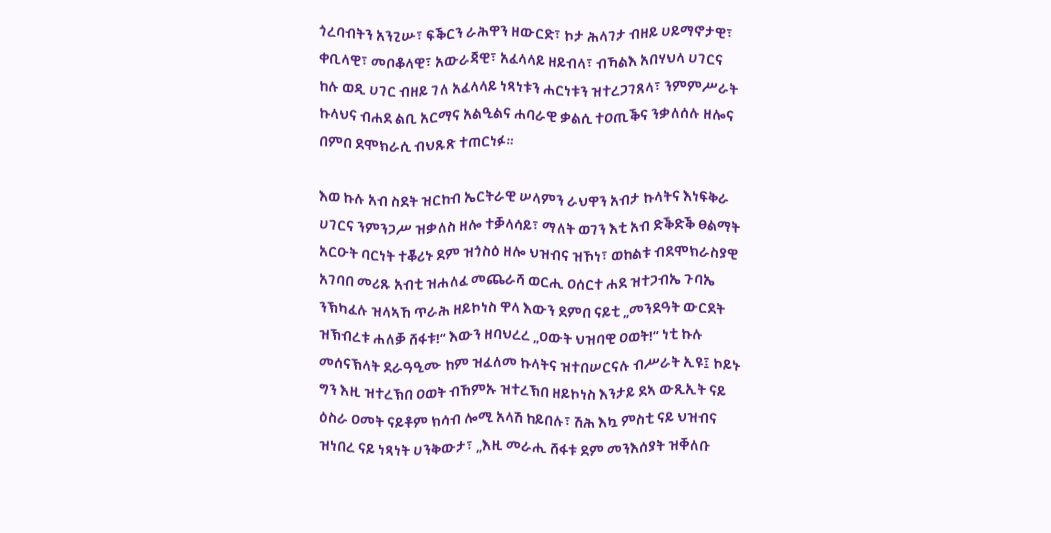ጎረባብትን አንጊሡ፣ ፍቕርን ራሕዋን ዘውርድ፣ ኮታ ሕላገታ ብዘይ ሀይማኖታዊ፣ ቀቢላዊ፣ መቦቆላዊ፣ አውራጃዊ፣ አፈላላይ ዘይብላ፣ ብኻልእ አበሃህላ ሀገርና ከሉ ወዲ ሀገር ብዘይ ገለ አፈላላይ ነጻነቱን ሐርነቱን ዝተረጋገጸላ፣ ንምምሥራት ኩላህና ብሐደ ልቢ አርማና አልዒልና ሐባራዊ ቃልሲ ተዐጢቕና ንቃለሰሉ ዘሎና በምበ ደሞክራሲ ብህጹጽ ተጠርነፉ።

እወ ኩሉ አብ ስደት ዝርከብ ኤርትራዊ ሠላምን ራህዋን አብታ ኩላትና እነፍቅራ ሀገርና ንምንጋሥ ዝቃለስ ዘሎ ተቓላሳይ፣ ማለት ወገን እቲ አብ ድቕድቕ ፀልማት አርዑት ባርነት ተቖሪኑ ደም ዝጎስዕ ዘሎ ህዝብና ዝኾነ፣ ወከልቱ ብደሞክራስያዊ አገባበ መሪጹ አብቲ ዝሐለፈ መጨራሻ ወርሒ ዐሰርተ ሐደ ዝተጋብኤ ጉባኤ ንኽካፈሉ ዝላኣኸ ጥራሕ ዘይኮነስ ዋላ እውን ደምበ ናይቲ „መንደዓት ውርደት ዝኽብረቱ ሐለቓ ሸፋቱ!“ እውን ዘባህረረ „ዐውት ህዝባዊ ዐወት!“ ነቲ ኩሉ መሰናኽላት ደራዓዒሙ ከም ዝፈለመ ኩላትና ዝተበሠርናሉ ብሥራት ኢዩ፤ ኮይኑ ግን እዚ ዝተረኽበ ዐወት ብኸምኡ ዝተረኽበ ዘይኮነስ እንታይ ደኣ ውጺኢት ናይ ዕስራ ዐመት ናይቶም ክሳብ ሎሚ አላሽ ከይበሉ፣ ሽሕ እኳ ምስቲ ናይ ህዝብና ዝነበረ ናይ ነጻነት ሀንቅውታ፣ „እዚ መራሒ ሸፋቱ ደም መንእሰያት ዝቐለቡ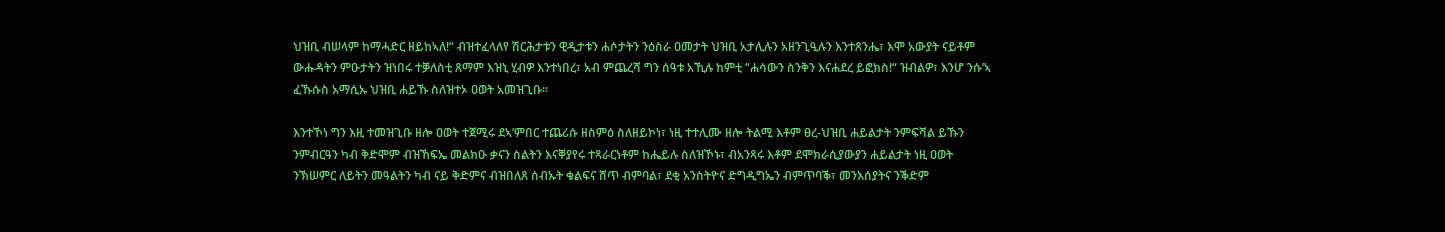ህዝቢ ብሠላም ከማሓድር ዘይከኣለ!“ ብዝተፈላለየ ሽርሕታቱን ዊዲታቱን ሐሶታትን ንዕስራ ዐመታት ህዝቢ አታሊሉን አዘንጊዒሉን እንተጸንሔ፣ እሞ አውያት ናይቶም ውሑዳትን ምዑታትን ዝነበሩ ተቓለስቲ ጸማም እዝኒ ሂብዎ እንተነበረ፣ አብ ምጨረሻ ግን ሰዓቱ አኺሉ ከምቲ “ሐሳውን ስንቅን እናሐደረ ይፎክስ!“ ዝብልዎ፣ እንሆ ንሱ’ኣ ፈኹሱስ አማሲኡ ህዝቢ ሐይኹ ስለዝተኦ ዐወት አመዝጊቡ።

እንተኾነ ግን እዚ ተመዝጊቡ ዘሎ ዐወት ተጀሚሩ ደኣ’ምበር ተጨሪሱ ዘስምዕ ስለዘይኮነ፣ ነዚ ተተሊሙ ዘሎ ትልሚ እቶም ፀረ-ህዝቢ ሐይልታት ንምፍሻል ይኹን ንምብርዓን ካብ ቅድሞም ብዝኸፍኤ መልክዑ ቃናን ስልትን እናቐያየሩ ተጻራርነቶም ከሔይሉ ስለዝኾኑ፣ ብአንጻሩ እቶም ደሞክራሲያውያን ሐይልታት ነዚ ዐወት ንኽሠምር ለይትን መዓልትን ካብ ናይ ቅድምና ብዝበለጸ ሰብኡት ቁልፍና ሸጥ ብምባል፣ ደቂ አንስትዮና ድግዲግኤን ብምጥባቕ፣ መንእሰያትና ንቕድም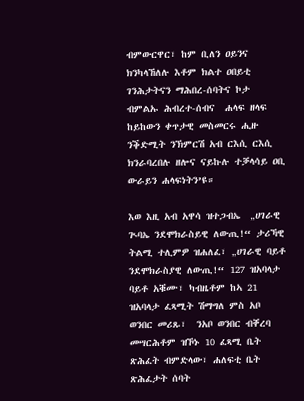ብምውርዋር፣ ከም ቢለን ዐይንና ክንካላኸለሉ እቶም ክልተ ዐበይቲ ገንሕታትናን ማሕበረ-ሰባትና ኮታ ብምልኡ ሕብረተ-ሰብና  ሐላፍ ዘላፍ ከይከውን ቀጥታዊ መስመርሩ ሒዙ ንቕድሚት ንኽምርሽ አብ ርእሲ ርእሲ ክንራባረበሉ ዘሎና ናይኩሉ ተቓላሳይ ዐቢ ውራይን ሐላፍነትን’ዩ።

እወ እዚ አብ አዋሳ ዝተጋብኤ  „ሀገራዊ ጒባኤ ንደሞክራስይዊ ለውጢ!“ ታሪኻዊ ትልሚ ተሊምዎ ዝሐለፈ፣ „ሀገራዊ ባይቶ ንደሞክራስያዊ ለውጢ!“ 127 ዝአባላታ ባይቶ አቑሙ፣ ካብዜቶም ከኣ 21 ዝአባላታ ፈጻሚት ሽማግለ ምስ አቦ ወንበር መሪጹ፣  ንአቦ ወንበር ብቐረባ መሣርሕቶም ዝኾኑ 10 ፈጻሚ ቤት ጽሕፈት ብምድላው፣ ሐለፍቲ ቤት ጽሕፈታት ሰባት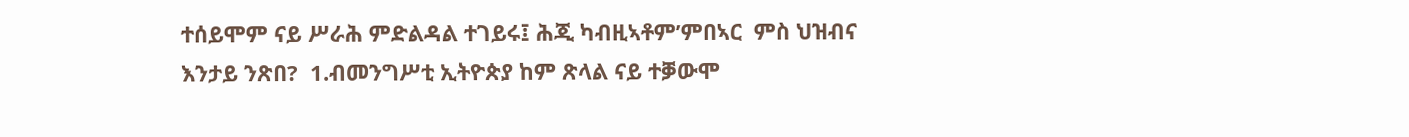ተሰይሞም ናይ ሥራሕ ምድልዳል ተገይሩ፤ ሕጂ ካብዚኣቶም’ምበኣር  ምስ ህዝብና እንታይ ንጽበ?  1.ብመንግሥቲ ኢትዮጵያ ከም ጽላል ናይ ተቓውሞ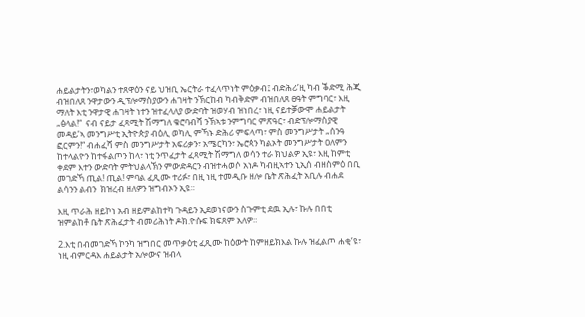ሐይልታትን፣ወካልን ተጸዋዕን ናይ ህዝቢ ኤርትራ ተፈላጥነት ምዕቃብ፤ ብድሕሪ’ዚ ካብ ቕድሚ ሕጂ ብዝበለጸ ንዋታውን ዲፕሎማስያውን ሐገዛት ንኽርከብ ካብቅድም ብዝበለጸ ፀዓት ምግባር፣ እዚ ማለት እቲ ንዋታዊ ሐገዛት ነተን ዝተፈላለያ ውድባት ዝወሃብ ዝነበረ፣ ነዚ ናይተቓውሞ ሐይልታት „ፅላል!“  ናብ ናይታ ፈጻሚት ሽማግለ ቁሮባብሻ ንኽኣቱ ንምግባር ምጽዓር፣ ብድፕሎማስያዊ መዳይ’ኣ መንግሥቲ ኢትዮጵያ ብዕሊ ወካሊ ምኻኑ ድሕሪ ምፍላጣ፣ ምስ መንግሥታት „ሰንዓ ፎርምን!“ ብሐፈሻ ምስ መንግሥታት አፍሪቃን፣ አሜርካን፣ ኤሮጳን ካልኦት መንግሥታት ዐለምን ከተላልዮን ከተፋልጦን ከላ፣ ነቲ ንጥፈታት ፈጻሚት ሽማግለ ወሳን ተራ ክህልዎ ኢዩ፣ እዚ ከምቲ ቀደም እተን ውድባት ምትህልላኽን ምውድዳርን ብዝተሓወሶ አነዶ ካብዚኣተን ኒኢሰ ብዘስምዕ በቢ መገድኻ ጢል! ጢል! ምባል ፈጺሙ ተሪፉ፣ በዚ ነዚ ተመዲቡ ዘሎ ቤት ጽሕፈት አቢሉ ብሐደ ልሳንን ልብን  ክዝረብ ዘለዎን ዝግብኦን ኢዩ።

እዚ ጥራሕ ዘይኮነ አብ ዘይምልከተካ ጉዳይን ኢደወነናውን ስጉምቲ ደዉ ኢሉ፣ ኩሉ በበቲ ዝምልከቶ ቤት ጽሕፈታት ብመሪሕነት ዶክ.ዮሱፍ ክፍጸም አለዎ።

2.እቲ በብመገድኻ ኮንካ ዝግበር መጥቃዕቲ ፈጺሙ ከዕውት ከምዘይክእል ኩሉ ዝፈልጦ ሐቂ’ዩ፣ ነዚ ብምርዳእ ሐይልታት አሎውና ዝብላ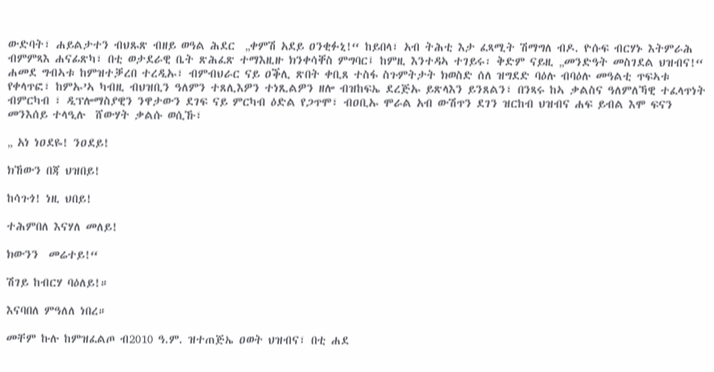ውድባት፣ ሐይልታተን ብህጹጽ ብዘይ ወዓል ሕደር  „ቀምሽ አደይ ዐንቂፉኒ!“ ከይበላ፣ አብ ትሕቲ እታ ፈጻሚት ሽማግለ ብዶ. ዮሱፍ ብርሃኑ እትምራሕ ብምምጻእ ሐናፊጽካ፣ በቲ ወታደራዊ ቤት ጽሕፈጽ ተማእዚዙ ክንቀሳቐስ ምግባር፤ ከምዚ እንተዳኣ ተገይሩ፡ ቅድም ናይዚ „መንድዓት መስገደል ህዝብና!“ ሐመደ ግብኣቱ ከምዝተቓረበ ተረዲኡ፣ ብምብህራር ናይ ዐቕሊ ጽበት ቀቢጸ ተስፋ ስጉምትታት ክወስድ ሰለ ዝግደድ ባዕሉ ብባዕሉ መዓልቲ ጥፍኣቱ የቀላጥፎ፣ ከምኡ’ኣ ካብዚ ብህዝቢን ዓለምን ተጸሊእዎን ተነጺልዎን ዘሎ ብዝከፍኤ ደረጅኡ ይጽላእን ይንጸልን፣ በንጻሩ ከኣ ቃልስና ዓለምለኻዊ ተፈላጥነት ብምርካብ ፣ ዲፕሎማስያዊን ንዋታውን ደገፍ ናይ ምርካብ ዕድል የጋጥሞ፣ ብዐቢኡ ሞራል አብ ውሽጥን ደገን ዝርከብ ህዝብና ሐፍ ይብል እሞ ፍናን መንእሰይ ተላዒሉ  ሸውሃት ቃልሱ ወሲኹ፣

„ አነ ነዐደዬ! ንዐደይ!

ክኸውን በጃ ህዝበይ!

ከሳጉጎ! ነዚ ህበይ!

ተሕምበለ እናሃለ መለይ!

ክውንን  መሬተይ!“

ሽገይ ከብርሃ ባዕለይ!።

እናባበለ ምዓለለ ነበረ።

መቸም ኩሉ ከምዝፈልጦ ብ2010 ዓ.ም. ዝተጠጅኤ ዐወት ህዝብና፣ በቲ ሐደ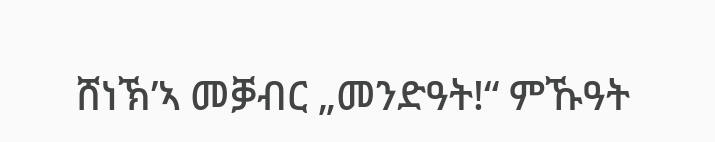ሸነኽ’ኣ መቓብር „መንድዓት!“ ምኹዓት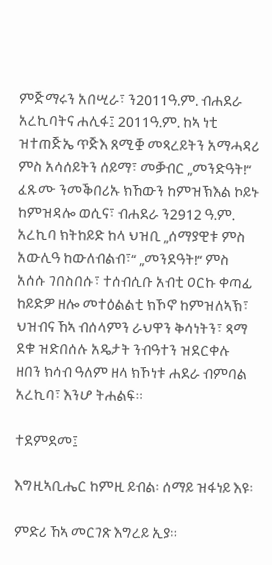ምጅማሩን አበሢራ፣ ን2011ዓ.ም. ብሐደራ አረኪባትና ሐሊፋ፤ 2011ዓ.ም. ከኣ ነቲ  ዝተጠጅኤ ጥጅእ ጸሚቛ መጻረይትን አማሓዳሪ ምስ አሳሰይትን ሰይማ፣ መቓብር „መንድዓት!“ ፈጹሙ ንመቕበሪኡ ክኸውን ከምዝኽእል ኮይኑ ከምዝዳሎ ወሲና፣ ብሐደራ ን2912 ዓ.ም. አረኪባ ክትከይድ ከላ ህዝቢ „ሰማያዊቱ ምስ አውሊዓ ከውለብልብ፣“ „መንደዓት!“ ምስ አሰሱ ገበስበሱ፣ ተሰብሲቡ አብቲ ዐርኩ ቀጣፊ ከይድዎ ዘሎ መተዕልልቲ ክኾኖ ከምዝለኣኽ፣ ህዝብና ኸኣ ብሰላምን ራህዋን ቅሳነትን፣ ጻማ ደቁ ዝድበሰሉ አዴታት ንብዓተን ዝደርቀሉ ዘበን ክሳብ ዓለም ዘላ ክኾነቱ ሐደራ ብምባል አረኪባ፣ እንሆ ትሐልፍ።

ተደምደመ፤

እግዚኣቢሔር ከምዚ ይብል፡ ሰማይ ዝፋነይ እዩ፡

ምድሪ ኸኣ መርገጽ እግረይ ኢያ።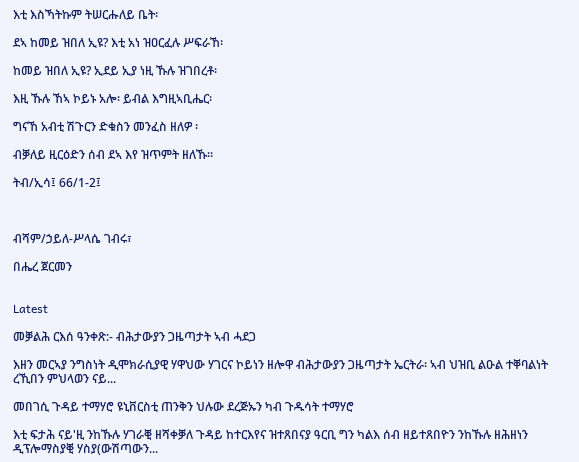እቲ እስኻትኩም ትሠርሑለይ ቤት፡

ደኣ ከመይ ዝበለ ኢዩ? እቲ አነ ዝዐርፈሉ ሥፍራኸ፡

ከመይ ዝበለ ኢዩ? ኢደይ ኢያ ነዚ ኹሉ ዝገበረቶ፡

እዚ ኹሉ ኸኣ ኮይኑ አሎ፡ ይብል እግዚኣቢሔር፡

ግናኸ አብቲ ሽጉርን ድቁስን መንፈስ ዘለዎ ፡

ብቓለይ ዚርዕድን ሰብ ደኣ እየ ዝጥምት ዘለኹ።

ትብ/ኢሳ፤ 66/1-2፤



ብሻም/ኃይለ-ሥላሴ ገብሩ፣

በሔረ ጀርመን


Latest

መቓልሕ ርእሰ ዓንቀጽ:- ብሕታውያን ጋዜጣታት ኣብ ሓደጋ

እዘን መርኣያ ንግስነት ዲሞክራሲያዊ ሃዋህው ሃገርና ኮይነን ዘሎዋ ብሕታውያን ጋዜጣታት ኤርትራ፡ ኣብ ህዝቢ ልዑል ተቐባልነት ረኺበን ምህላወን ናይ...

መበገሲ ጉዳይ ተማሃሮ ዩኒቨርስቲ ጠንቅን ህሉው ደረጅኡን ካብ ጉዱሳት ተማሃሮ

እቲ ፍታሕ ናይ'ዚ ንከኹሉ ሃገራቒ ዘሻቀቓለ ጉዳይ ከተርእየና ዝተጸበናያ ዓርቢ ግን ካልእ ሰብ ዘይተጸበዮን ንከኹሉ ዘሕዘነን ዲፕሎማስያቒ ሃስያ(ውሽጣውን...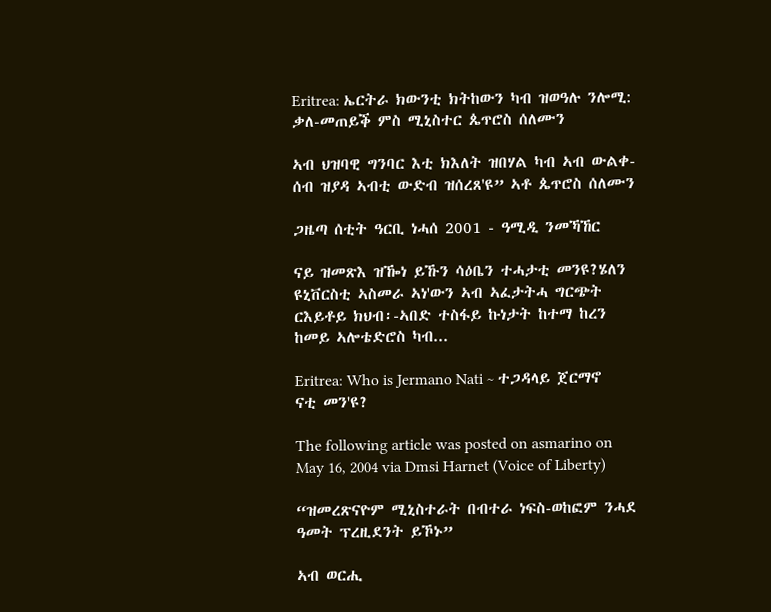Eritrea: ኤርትራ ክውንቲ ክትከውን ካብ ዝወዓሉ ንሎሚ: ቃለ-መጠይቕ ምስ ሚኒስተር ጴጥሮስ ሰለሙን

ኣብ ህዝባዊ ግንባር እቲ ክእለት ዝበሃል ካብ ኣብ ውልቀ-ሰብ ዝያዳ ኣብቲ ውድብ ዝሰረጸ'ዩ” ኣቶ ጴጥሮስ ሰለሙን

ጋዜጣ ሰቲት ዓርቢ ነሓሰ 2001 - ዓሚዲ ንመኻኸር

ናይ ዝመጽእ ዝዀነ ይኹን ሳዕቤን ተሓታቲ መንዩ?ሄለን ዩኒቨርስቲ ኣስመራ ኣነ'ውን ኣብ ኣፈታትሓ ግርጭት ርእይቶይ ክህብ፡-ኣበድ ተስፋይ ኩነታት ከተማ ከረን ከመይ ኣሎቴድሮስ ካብ...

Eritrea: Who is Jermano Nati ~ ተጋዳላይ ጀርማኖ ናቲ መን'ዩ?

The following article was posted on asmarino on May 16, 2004 via Dmsi Harnet (Voice of Liberty)

“ዝመረጽናዮም ሚኒስተራት በብተራ ነፍስ-ወከፎም ንሓደ ዓመት ፕረዚደንት ይኾኑ”

ኣብ ወርሒ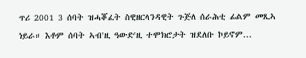ጥሪ 2001 3 ሰባት ዝሓቖፈት ስዊዘርላንዳዊት ጉጅለ ሰራሕቲ ፊልም መጺኣ ነይራ። እቶም ሰባት ኣብ'ዚ ዓውድ'ዚ ተሞክሮታት ዝደለቡ ኮይኖም...